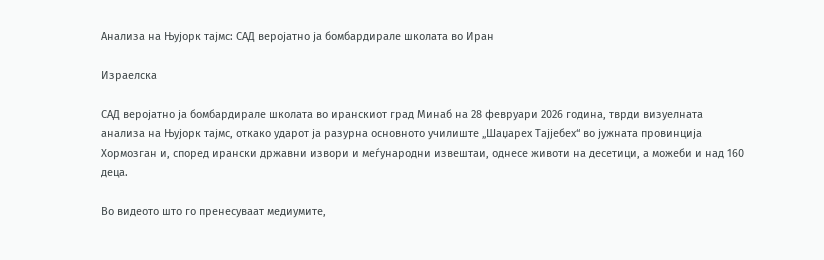Анализа на Њујорк тајмс: САД веројатно ја бомбардирале школата во Иран

Израелска

САД веројатно ја бомбардирале школата во иранскиот град Минаб на 28 февруари 2026 година, тврди визуелната анализа на Њујорк тајмс, откако ударот ја разурна основното училиште „Шаџарех Тајјебех“ во јужната провинција Хормозган и, според ирански државни извори и меѓународни извештаи, однесе животи на десетици, а можеби и над 160 деца.

Во видеото што го пренесуваат медиумите,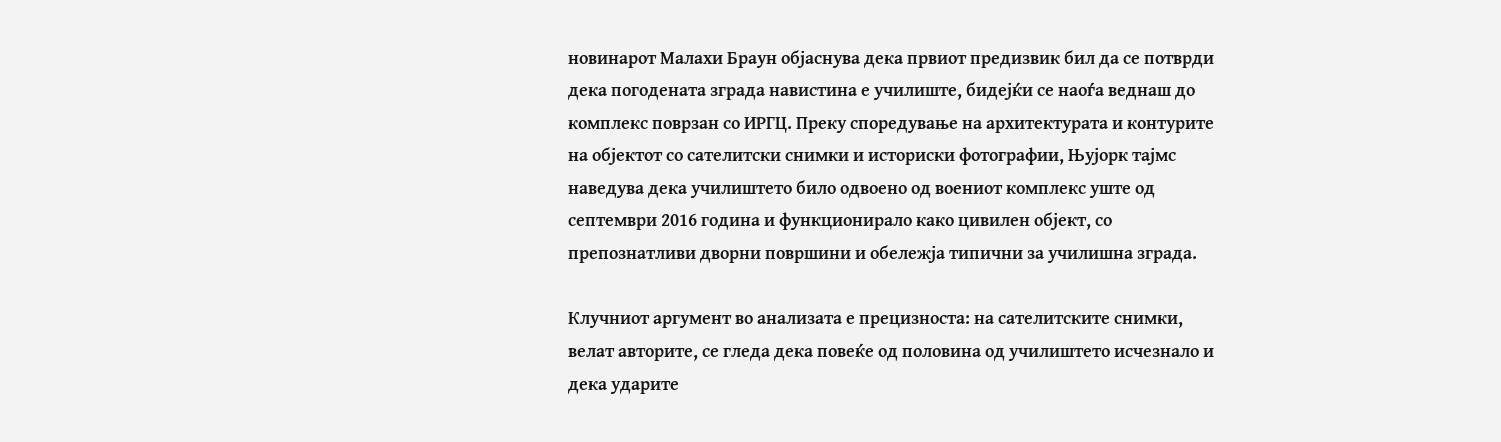новинарот Малахи Браун објаснува дека првиот предизвик бил да се потврди дека погодената зграда навистина е училиште, бидејќи се наоѓа веднаш до комплекс поврзан со ИРГЦ. Преку споредување на архитектурата и контурите на објектот со сателитски снимки и историски фотографии, Њујорк тајмс наведува дека училиштето било одвоено од воениот комплекс уште од септември 2016 година и функционирало како цивилен објект, со препознатливи дворни површини и обележја типични за училишна зграда.

Клучниот аргумент во анализата е прецизноста: на сателитските снимки, велат авторите, се гледа дека повеќе од половина од училиштето исчезнало и дека ударите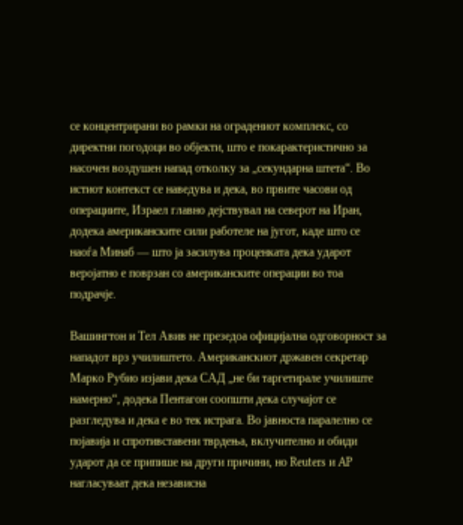се концентрирани во рамки на оградениот комплекс, со директни погодоци во објекти, што е покарактеристично за насочен воздушен напад отколку за „секундарна штета“. Во истиот контекст се наведува и дека, во првите часови од операциите, Израел главно дејствувал на северот на Иран, додека американските сили работеле на југот, каде што се наоѓа Минаб — што ја засилува проценката дека ударот веројатно е поврзан со американските операции во тоа подрачје.

Вашингтон и Тел Авив не презедоа официјална одговорност за нападот врз училиштето. Американскиот државен секретар Марко Рубио изјави дека САД „не би таргетирале училиште намерно“, додека Пентагон соопшти дека случајот се разгледува и дека е во тек истрага. Во јавноста паралелно се појавија и спротивставени тврдења, вклучително и обиди ударот да се припише на други причини, но Reuters и AP нагласуваат дека независна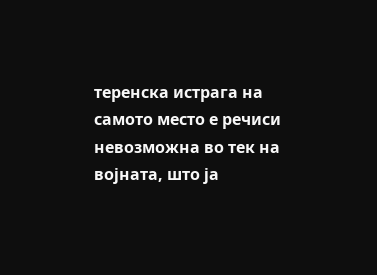теренска истрага на самото место е речиси невозможна во тек на војната, што ја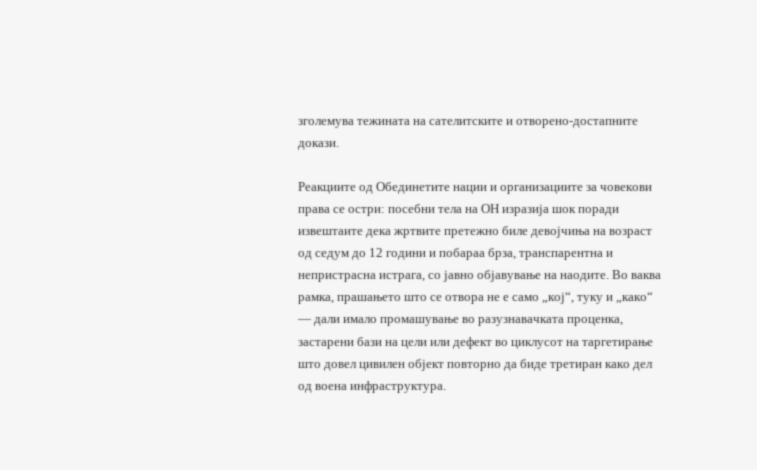зголемува тежината на сателитските и отворено-достапните докази.

Реакциите од Обединетите нации и организациите за човекови права се остри: посебни тела на ОН изразија шок поради извештаите дека жртвите претежно биле девојчиња на возраст од седум до 12 години и побараа брза, транспарентна и непристрасна истрага, со јавно објавување на наодите. Во ваква рамка, прашањето што се отвора не е само „кој“, туку и „како“ — дали имало промашување во разузнавачката проценка, застарени бази на цели или дефект во циклусот на таргетирање што довел цивилен објект повторно да биде третиран како дел од воена инфраструктура.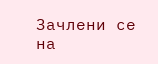Зачлени се на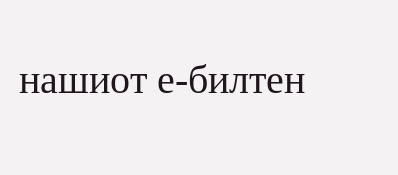нашиот е-билтен